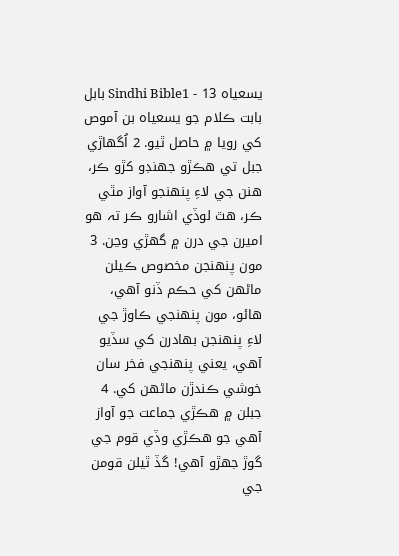يسعياہ 13 - Sindhi Bible1 بابل بابت ڪلام جو يسعياہ بن آموص کي رويا ۾ حاصل ٿيو. 2 اُگهاڙي جبل تي هڪڙو جهنڊو کڙو ڪر، هنن جي لاءِ پنهنجو آواز مٿي ڪر، هٿ لوڏي اشارو ڪر تہ هو اميرن جي درن ۾ گهڙي وڃن. 3 مون پنهنجن مخصوص ڪيلن ماڻهن کي حڪم ڏنو آهي، هائو، مون پنهنجي ڪاوڙ جي لاءِ پنهنجن بهادرن کي سڏيو آهي، يعني پنهنجي فخر سان خوشي ڪندڙن ماڻهن کي. 4 جبلن ۾ هڪڙي جماعت جو آواز آهي جو هڪڙي وڏي قوم جي گوڙ جهڙو آهي! گڏ ٿيلن قومن جي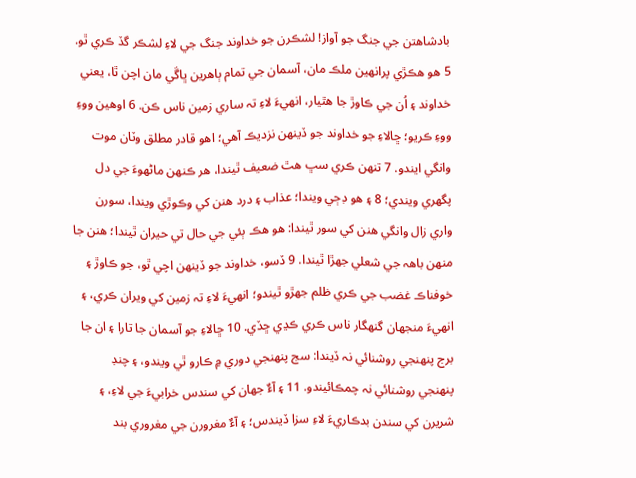بادشاهتن جي جنگ جو آواز! لشڪرن جو خداوند جنگ جي لاءِ لشڪر گڏ ڪري ٿو. 5 هو هڪڙي پرانهين ملڪ مان، آسمان جي تمام ٻاهرين ڀاڱي مان اچن ٿا، يعني خداوند ۽ اُن جي ڪاوڙ جا هٿيار، انهيءَ لاءِ تہ ساري زمين ناس ڪن. 6 اوهين ووءِ ووءِ ڪريو؛ ڇالاءِ جو خداوند جو ڏينهن نزديڪ آهي؛ اهو قادر مطلق وٽان موت وانگي ايندو. 7 تنهن ڪري سڀ هٿ ضعيف ٿيندا، هر ڪنهن ماڻهوءَ جي دل پگهري ويندي؛ 8 ۽ هو ڊڄي ويندا؛ عذاب ۽ درد هنن کي وڪوڙي ويندا، سورن واري زال وانگي هنن کي سور ٿيندا: هو هڪ ٻئي جي حال تي حيران ٿيندا؛ هنن جا منهن باهہ جي شعلي جهڙا ٿيندا. 9 ڏسو، خداوند جو ڏينهن اچي ٿو، جو ڪاوڙ ۽ خوفناڪ غضب جي ڪري ظلم جهڙو ٿيندو؛ انهيءَ لاءِ تہ زمين کي ويران ڪري، ۽ انهيءَ منجهان گنهگار ناس ڪري ڪڍي ڇڏي. 10 ڇالاءِ جو آسمان جا تارا ۽ ان جا برج پنهنجي روشنائي نہ ڏيندا: سج پنهنجي دوري ۾ ڪارو ٿي ويندو، ۽ چنڊ پنهنجي روشنائي نہ چمڪائيندو. 11 ۽ آءٌ جهان کي سندس خرابيءَ جي لاءِ، ۽ شريرن کي سندن بدڪاريءَ لاءِ سزا ڏيندس؛ ۽ آءٌ مغرورن جي مغروري بند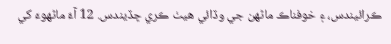ڪرائيندس، ۽ خوفناڪ ماڻهن جي وڏائي هيٺ ڪري ڇڏيندس. 12 آءٌ ماڻهوءَ کي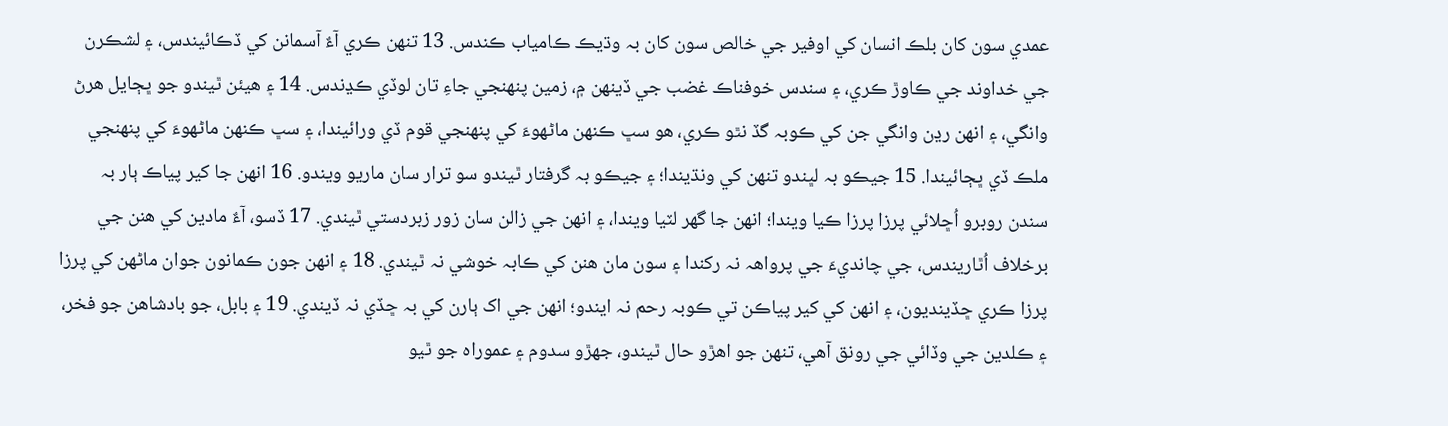عمدي سون کان بلڪ انسان کي اوفير جي خالص سون کان بہ وڌيڪ ڪامياب ڪندس. 13 تنهن ڪري آءٌ آسمانن کي ڏڪائيندس، ۽ لشڪرن جي خداوند جي ڪاوڙ ڪري، ۽ سندس خوفناڪ غضب جي ڏينهن ۾، زمين پنهنجي جاءِ تان لوڏي ڪڍندس. 14 ۽ هيئن ٿيندو جو ڀڄايل هرڻ وانگي، ۽ انهن رڍن وانگي جن کي ڪوبہ گڏ نٿو ڪري، هو سڀ ڪنهن ماڻهوءَ کي پنهنجي قوم ڏي ورائيندا، ۽ سڀ ڪنهن ماڻهوءَ کي پنهنجي ملڪ ڏي ڀڄائيندا. 15 جيڪو بہ لڀندو تنهن کي ونڌيندا؛ ۽ جيڪو بہ گرفتار ٿيندو سو ترار سان ماريو ويندو. 16 انهن جا کير پياڪ ٻار بہ سندن روبرو اُڇلائي پرزا پرزا ڪيا ويندا؛ انهن جا گهر لٽيا ويندا، ۽ انهن جي زالن سان زور زبردستي ٿيندي. 17 ڏسو، آءٌ مادين کي هنن جي برخلاف اُٿاريندس، جي چانديءَ جي پرواهہ نہ رکندا ۽ سون مان هنن کي ڪابہ خوشي نہ ٿيندي. 18 ۽ انهن جون ڪمانون جوان ماڻهن کي پرزا پرزا ڪري ڇڏينديون، ۽ انهن کي کير پياڪن تي ڪوبہ رحم نہ ايندو؛ انهن جي اک ٻارن کي بہ ڇڏي نہ ڏيندي. 19 ۽ بابل، جو بادشاهن جو فخر، ۽ ڪلدين جي وڏائي جي رونق آهي، تنهن جو اهڙو حال ٿيندو، جهڙو سدوم ۽ عموراہ جو ٿيو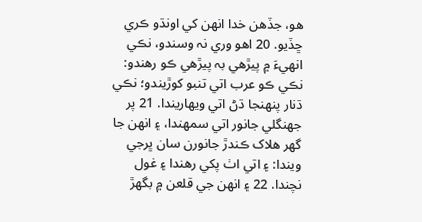هو، جڏهن خدا انهن کي اونڌو ڪري ڇڏيو. 20 اهو وري نہ وسندو، نڪي انهيءَ ۾ پيڙهي بہ پيڙهي ڪو رهندو: نڪي ڪو عرب اتي تنبو کوڙيندو؛ نڪي ڌنار پنهنجا ڌڻ اتي ويهاريندا. 21 پر جهنگلي جانور اتي سمهندا، ۽ انهن جا گهر هلاک ڪندڙ جانورن سان ڀرجي ويندا: ۽ اتي اٺ پکي رهندا ۽ غول نچندا. 22 ۽ انهن جي قلعن ۾ بگهڙ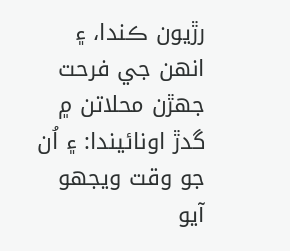رڙيون ڪندا، ۽ انهن جي فرحت جهڙن محلاتن ۾ گدڙ اونائيندا: ۽ اُن جو وقت ويجهو آيو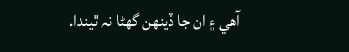آهي ۽ ان جا ڏينهن گهڻا نہ ٿيندا.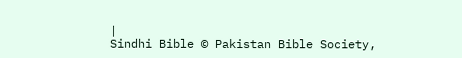|
Sindhi Bible © Pakistan Bible Society,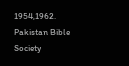1954,1962.
Pakistan Bible Society